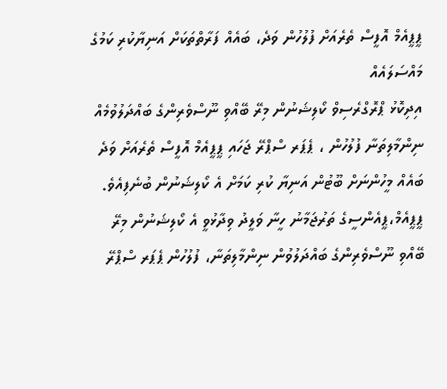ޕީޕީއެމް އޮފީސް ތެރެއަށް ފުލުހުން ވަދެ، ބައެއް ފަރާތްތަކަށް އަނިޔާކުރި ކަމުގެ މައްސަލައެއް
އިދިކޮޅު ޕްރޮގްރެސިވް ކޯލިޝަނުން މިރޭ ބޭއްވި ނޫސްވެރިންގެ ބައްދަލުވުމެއް ނިންމާލިތަނާ ފުލުހުން ، ޕެޕަރ ސްޕްރޭ ޖަހައި ޕީޕީއެމް އޮފީސް ތެރެއަށް ވަދެ ބައެއް މީހުންނަށް ބޫޓުން އަނިޔާ ކުރި ކަމަށް އެ ކޯލިޝަނުން ބުނެފިއެވެ.
ޕީޕީއެމް،ޕީއެންސީގެ ތަރުޖަމާނު ހީނާ ވަލީދު ވިދާޅުވީ އެ ކޯލިޝަނުން މިރޭ ބޭއްވި ނޫސްވެރިންގެ ބައްދަލުވުން ނިންމާލިތަނާ، ފުލުހުން ޕެޕަރ ސްޕްރޭ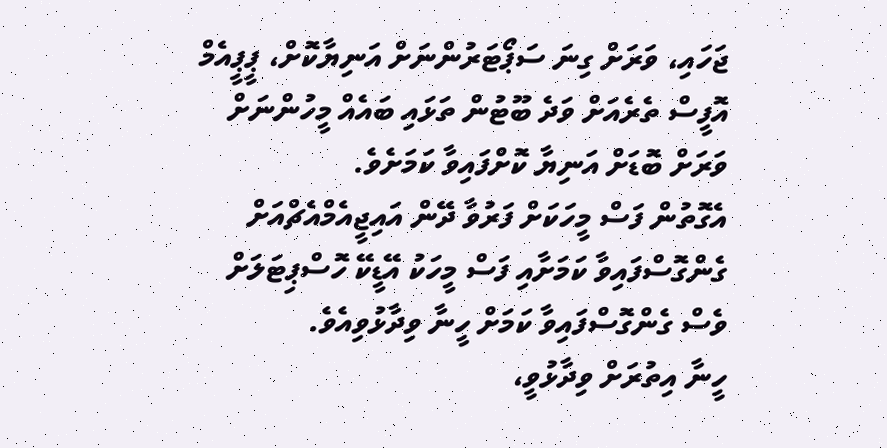ޖަހައި، ވަރަށް ގިނަ ސަޕޯޓަރުންނަށް އަނިޔާކޮށް، ޕީޕީއެމް އޮފީސް ތެރެއަށް ވަދެ ބޫޓުން ތަޅައި ބައެއް މީހުންނަށް ވަރަށް ބޮޑަށް އަނިޔާ ކޮށްފައިވާ ކަމަށެވެ.
އެގޮތުން ފަސް މީހަކަށް ފަރުވާ ދޭން އައިޖީއެމްއެޗްއަށް ގެންގޮސްފައިވާ ކަމަށާއި ފަސް މީހަކު އޭޑީކޭ ހޮސްޕިޓަލަށް ވެސް ގެންގޮސްފައިވާ ކަމަށް ހީނާ ވިދާޅުވިއެވެ.
ހީނާ އިތުރަށް ވިދާޅުވީ،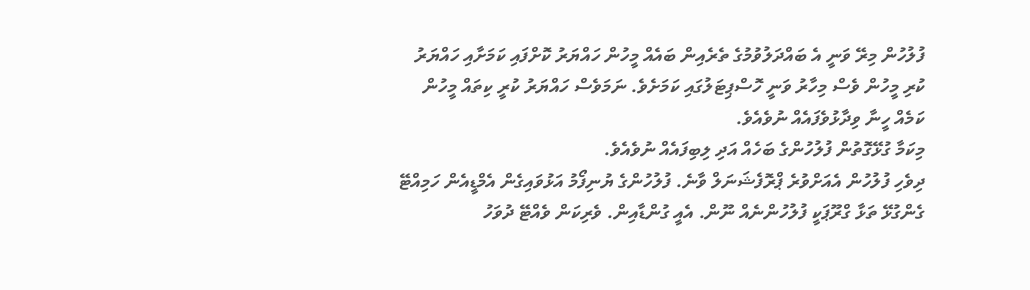ފުލުހުން މިރޭ ވަނީ އެ ބައްދަލުވުމުގެ ތެރެއިން ބައެއް މީހުން ހައްޔަރު ކޮށްފައި ކަމަށާއި ހައްޔަރު ކުރި މީހުން ވެސް މިހާރު ވަނީ ހޮސްޕިޓަލުގައި ކަމަށެވެ. ނަމަވެސް ހައްޔަރު ކުރީ ކިތައް މީހުން ކަމެއް ހީނާ ވިދާޅުވެފައެއް ނުވެއެވެ.
މިކަމާ ގުޅޭގޮތުން ފުލުހުންގެ ބަހެއް އަދި ލިބިފައެއް ނުވެއެވެ.
ދިވެހި ފުލުހުން އެއަށްވުރެ ޕްރޮފެޝަނަލް ވާނެ. ފުލުހުންގެ ޔުނިފޯމު އަޅުވައިގެން އެމްޑީއެން ހަމިއްޓޭ ގެންގުޅޭ ތަޅާ ގްރޫޕަކީ ފުލުހުންނެއް ނޫން. އެއީ ގުންޑާއިން. ވެރިކަން ވެއްޓޭ ދުވަހު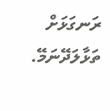ރަނގަޅަށް ތަޅާލަދޭނަމޭ.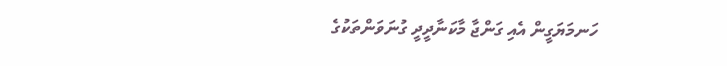ހަނމަޔަގީން އެއި ގަންޖާ މާކަނާދީދީ ގުނަވަންތަކުގެ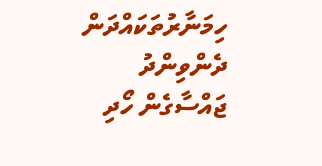ހިމަނާރުތަކައްދަން ދެންވިންދު ޖައްސާގެން ހޯދި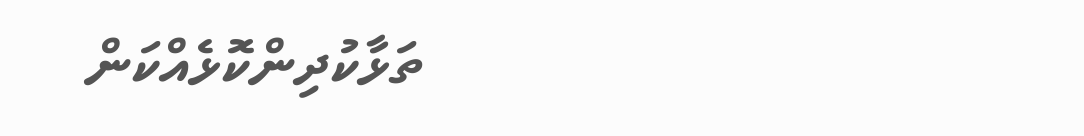ތަޅާކުދިންކޮޅެއްކަން